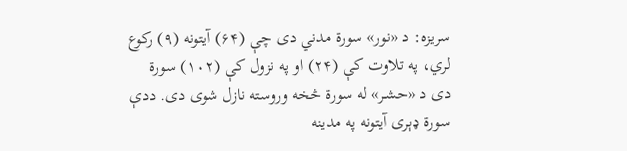سریزه: د «نور» سورة مدني دی چې (۶۴) آیتونه (۹) رکوع لري، په تلاوت کې (۲۴) او په نزول کې (۱۰۲) سورة دی د «حشـر» له سورة څخه وروسته نازل شوی دی. ددې سورة ډېری آیتونه په مدینه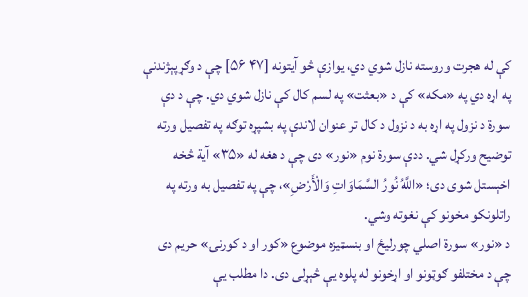کې له هجرت وروسته نازل شوي دي، یوازې څو آیتونه [۴۷ ۵۶] چې د وګړپېژندنې په اړه دي په «مکه» کې د «بعثت» په لسم کال کې نازل شوي دي. چې د دې سورة د نزول په اړه به د نزول د کال تر عنوان لاندې په بشپړه توګه په تفصیل ورته توضیح ورکړل شي. ددې سورة نوم «نور» دی چې د هغه له «۳۵» آیة څخه اخېستل شوی دی؛ «اللَّهُ نُورُ السَّمَاوَاتِ وَالْأَرْضِ»، چې په تفصیل به ورته په راتلونکو مخونو کې نغوته وشي.
د «نور» سورة اصلي چورلیځ او بنسټیزه موضوع «کور او د کورنۍ» حریم دی چې د مختلفو ګوټونو او اړخونو له پلوه یې څېړلی دی. دا مطلب یې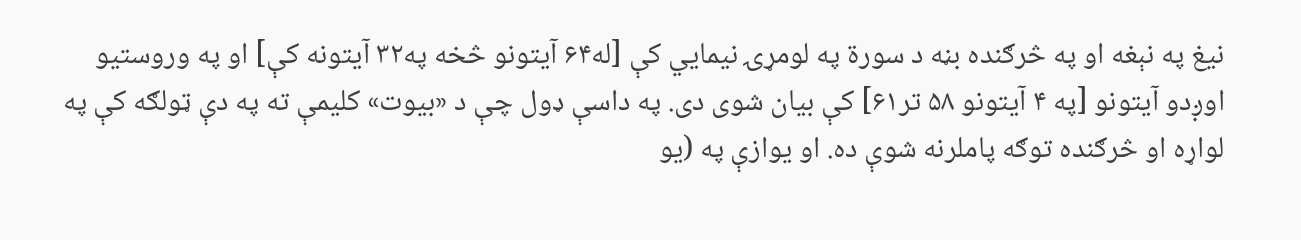نیغ په نېغه او په څرګنده بڼه د سورة په لومړۍ نیمایي کې [له۶۴ آیتونو څخه په۳۲ آیتونه کې] او په وروستیو اوږدو آیتونو [په ۴ آیتونو ۵۸ تر۶۱] کې بیان شوی دی. په داسې ډول چې د «بیوت» کلیمې ته په دې ټولګه کې په لواړه او څرګنده توګه پاملرنه شوې ده. او یوازې په (یو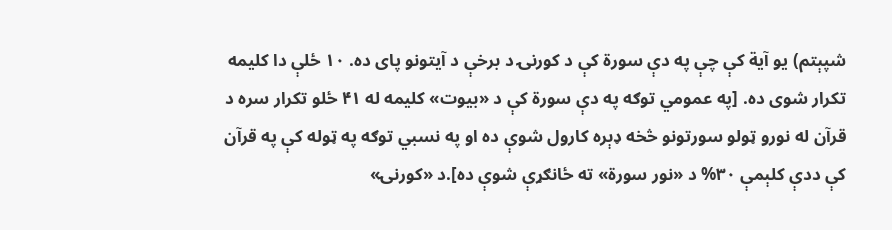شپېتم) یو آیة کې چې په دې سورة کې د کورنۍ د برخې د آیتونو پای ده. ۱۰ ځلې دا کلیمه تکرار شوی ده. [په عمومي توګه په دې سورة کې د «بیوت» کلیمه له ۴۱ ځلو تکرار سره د قرآن له نورو ټولو سورتونو څخه ډېره کارول شوې ده او په نسبي توګه په ټوله کې په قرآن کې ددې کلېمې ۳۰% د «نور سورة» ته ځانګړې شوې ده].د «کورنۍ»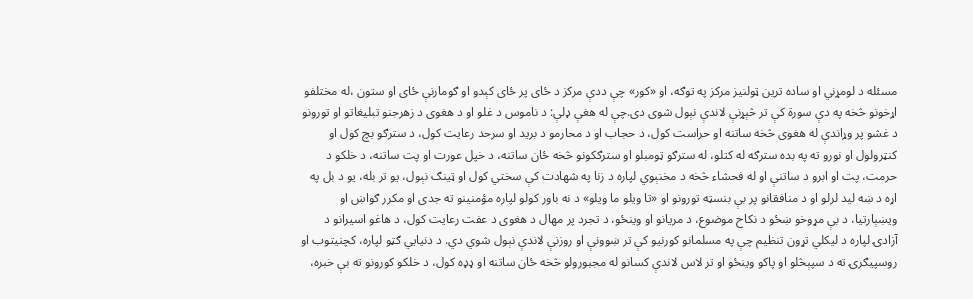مسئله د لومړني او ساده ترین ټولنیز مرکز په توګه، او «کور» چې ددې مرکز د ځای پر ځای کېدو او ګومارنې ځای او ستون ،له مختلفو اړخونو څخه په دې سورة کې تر څېړنې لاندې نېول شوی دی.چې له هغې ډلې: د ناموس د غلو او د هغوی د زهرجنو تبلیغاتو او تورونو د غشو پر وړاندې له هغوی څخه ساتنه او حراست کول، د حجاب او د محارمو د برید او سرحد رعایت کول، د سترګو بچ کول او کنټرولول او نورو ته په بده سترګه له کتلو، له سترګو ټومبلو او سترګکونو څخه ځان ساتنه، د خپل عورت او پت ساتنه، د خلکو د حرمت، پت او ابرو د ساتنې او له فحشاء څخه د مخنېوي لپاره د زنا په شهادت کې سختي کول او ټینګ نېول، یو تر بله، یو د بل په اړه د ښه لید لرلو او د منافقانو پر بې بنسټه تورونو او «تا ویلو ما ویلو» د نه باور کولو لپاره مؤمنینو ته جدی او مکرر ګواښ او ویښېارتیا، د بې مړوخو ښځو د نکاح موضوع، د مریانو او وینځو، د تجرد پر مهال د هغوی د عفت رعایت کول، د هاغو اسیرانو د آزادۍ لپاره د لیکلي تړون تنظیم چې په مسلمانو کورنیو کې تر ښوونې او روزنې لاندې نېول شوي دي. د دنیايي ګټو لپاره، کچنیتوب او روسپيګرۍ ته د سپېڅلو او پاکو وینځو او تر لاس لاندې کسانو له مجبورولو څخه ځان ساتنه او ډډه کول، د خلکو کورونو ته بې خبره،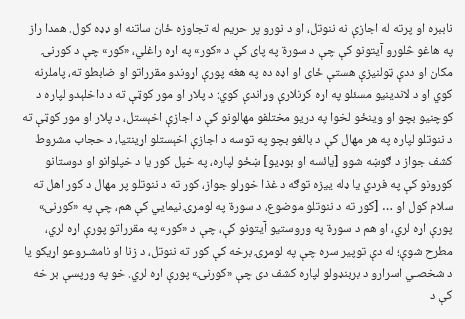ناببره او پرته له اجازې نه ننوتل، او د نورو پر حریم له تجاوزه ځان ساتنه او ډډه کول. همدا راز په هاغو څلورو آیتونو کې چې د سورة په پای کې د «کور» په اړه راغلي، «کور» چې د کورنۍ مکان او ددې ټولنیزې هستې ځای او اډه ده په هغه پورې اړوندو مقرراتو او ضابطو ته، پاملرنه کوي او د لاندینیو مسئلو په اړه کړنلارې وړاندې کوي: د پلار او مور کوټې ته د داخلېدو لپاره د کوچنیو بچو او وینځو لخوا په دریو مختلفو مهالونو کې د اجازې اخېستل، د پلار او مور کوټې ته د ننوتلو لپاره په هر مهال کې د بالغو بچو په توسه د اجازې اخېستلو اړینتیا، د حجاب مشروط کشف جواز د ګوښه شوو [یائسه او بوډیو] ښځو لپاره، په خپل کور یا د خپلوانو او دوستانو کورونو کې په فردي یا ډله ییزه توګه د غذا خوړلو جواز، کور ته د ننوتلو پر مهال د کور اهل ته سلام کول او … [کور ته د ننوتلو موضوع، د سورة په لومړۍ نیمايي کې هم، چې په «کورنۍ» پورې اړه لري، او هم د سورة په وروستیو آیتونو کې، چې د «کور» په مقرراتو پورې اړه لري، مطرح شوې؛ له دې توپیر سره چې په لومړۍ برخه کې کور ته ننوتل، د زنا او نامشـروعو اړیکو یا د شخصـي اسرارو د بربنډولو لپاره کشف دی چې «کورنۍ» پورې اړه لري. خو په ورپسې بر خه کې د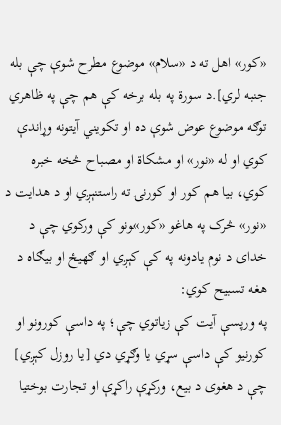«کور» اهل ته د «سلام» موضوع مطرح شوې چې بله جنبه لري].د سورة په بله برخه کې هم چې په ظاهري توګه موضوع عوض شوې ده او تکویني آیتونه وړاندې کوي او له «نور» او مشکاة او مصباح څخه خبره کوي، بیا هم کور او کورنۍ ته راستنېږي او د هدایت د «نور» څرک په هاغو «کور»ـونو کې ورکوي چې د خدای د نوم یادونه په کې کېږي او ګهیځ او بیګاه د هغه تسبیح کوي:
په ورپسې آیت کې زیاتوي چې؛ په داسې کورونو او کورنیو کې داسې سړي یا وګړي دي [یا روزل کېږي] چې د هغوی د بیع، ورکړې راکړې او تجارت بوختیا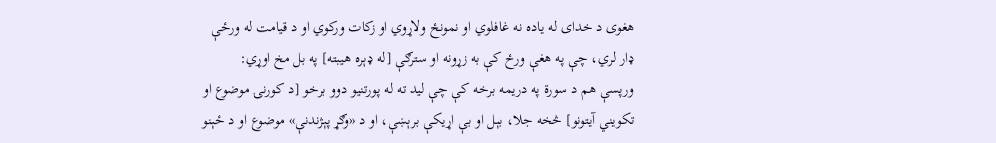هغوی د خدای له یاده نه غافلوي او نمونځ ولاړوي او زکات ورکوي او د قیامت له ورځې ډار لري، چې په هغې ورځ کې به زړونه او سترګې [له ډېره هیبته] په بل مخ اوړي:
ورپسې هم د سورة په دریمه برخه کې چې لید ته له پورتنیو دوو برخو [د کورنۍ موضوع او تکویني آیتونو] څخه جلا، بېل او بې اړیکې برېښې، او د «وګړ پېژندنې» موضوع او د ځېنو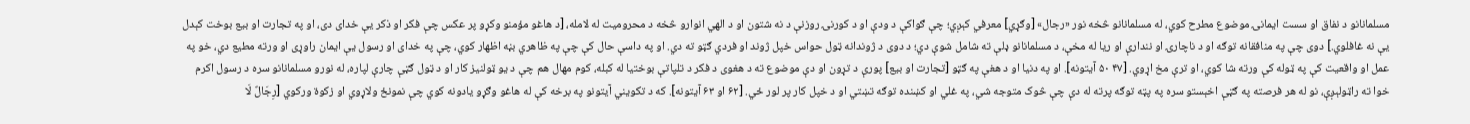مسلمانانو د نفاق او سست ایمانۍ موضوع مطرح کوي، له مسلمانانو څخه نور «رجال» [وګړي] معرفي کېږي؛ چې ګواکې د ودې او د کورنۍ روزنې د نه شتون او د الهي انوارو څخه د محرومیت له لامله، [د هاغو مؤمنو وکړو پر عکس چې فکر او ذکر یې خدای دی، او په تجارت او بیع بوخت کېدل يې نه غافلوي.] دوی چې په منافقانه توګه او د ناچارۍ او نندارې او ریا له مخې، د مسلمانانو ډلې ته شامل شوې دي؛ د دوی د ژوندانه ټول حواس خپل ژوند او فردي ګټو ته دي. او په داسې حال کې چې په ظاهري بڼه اظهار کوي، چې په خدای او رسول یې ایمان راوړی او ورته مطیع دي، خو په عمل او واقعیت کې په ټوله کې ورته شا کوي، او ترې مخ اړوي. [۴۷ ۵۰ آیتونه]. او په دنیا او د هغې په ګټو [تجارت او بیع] پورې د تړون او دې موضوع ته د هغوی د فکر د تلپاتې بوختیا له کبله، کوم مهال هم چې د یو ټولنیز کار او د ټول ګټې چارې لپاره، له نورو مسلمانانو سره د رسول اکرم خوا ته راټولېږې، نو له هر فرصته په ګټې اخېستو سره په پټه توګه پرته له دې چې څوک متوجه شي، په غلي او کښنده توګه تښتي او د خپل کار پر لور ځي. [۶۲ او ۶۳ آیتونه]. که د تکویني آیتونو په برخه کې له هاغو وګړو یادونه کوي چې نمونځ ولاړوي او زکوة ورکوي [رِجَالٌ لَا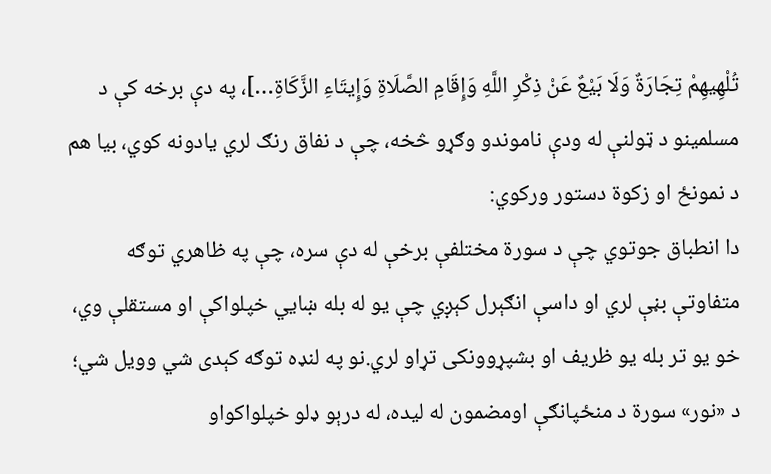تُلْهِيهِمْ تِجَارَةٌ وَلَا بَيْعٌ عَنْ ذِكْرِ اللَّهِ وَإِقَامِ الصَّلَاةِ وَإِيتَاءِ الزَّكَاةِ…]، په دې برخه کې د مسلمینو د ټولنې له ودې ناموندو وګړو څخه، چې د نفاق رنګ لري یادونه کوي، بیا هم د نمونځ او زکوة دستور ورکوي:
دا انطباق جوتوي چې د سورة مختلفې برخې له دې سره، چې په ظاهري توګه متفاوتې بڼې لري او داسې انګېرل کېږي چې یو له بله ښايي خپلواکې او مستقلې وي، خو یو تر بله یو ظریف او بشپړوونکی تړاو لري.نو په لنډه توګه کېدی شي وویل شي؛ د «نور» سورة د منځپانګې اومضمون له لیده، له درېو ډلو خپلواکواو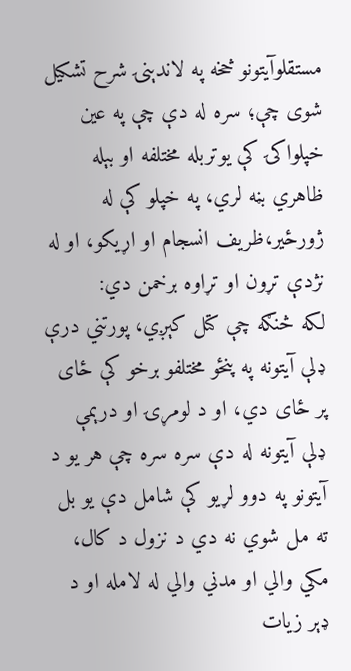مستقلوآیتونو څخه په لاندېنۍ شرح تشکیل شوی چې؛ سره له دې چې په عین خپلواکۍ کې یوتربله مختلفه او بېله ظاهري بڼه لري، په خپلو کې له ژورځیر،ظریف انسجام او اړیکو، او له نژدې تړون او تړاوه برخمن دي:
لکه څنګه چې کتل کېږي، پورتني درې ډلې آیتونه په پنځو مختلفو برخو کې ځای پر ځای دي، او د لومړۍ او درېمې ډلې آیتونه له دې سره سره چې هر یو د آیتونو په دوو لړیو کې شامل دې یو بل ته مل شوي نه دي د نزول د کال، مکي والي او مدني والي له لامله او د ډېر زیات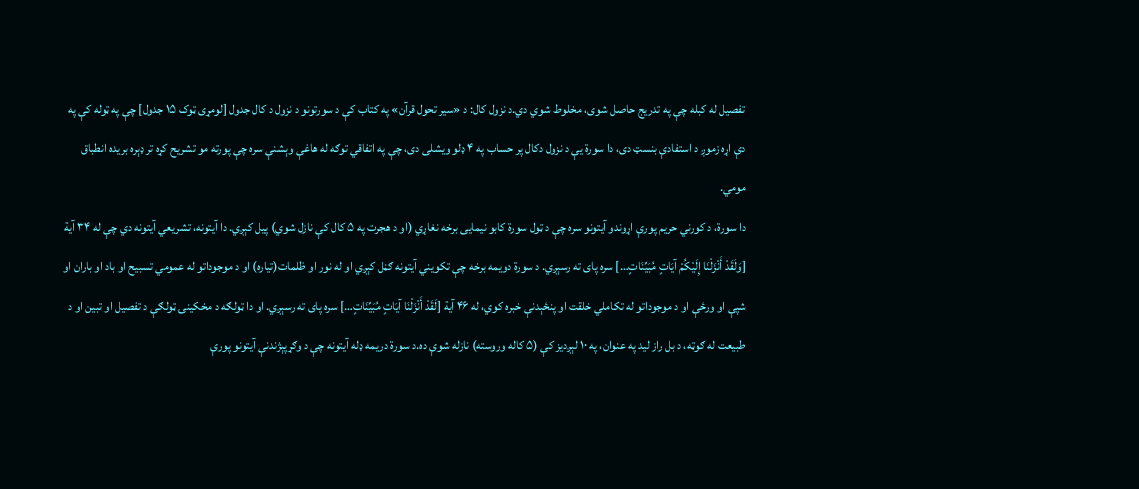تفصیل له کبله چې په تدریج حاصل شوی، مخلوط شوي دي.د نزول کال: د «سیر تحول قرآن» په کتاب کې د سورتونو د نزول د کال جدول [لومړی ټوک ۱۵ جدول] چې په ټوله کې په دې اړه زموږ د استفادې بنسټ دی، دا سورة یې د نزول دکال پر حساب په ۴ ډلو ویشلی دی، چې په اتفاقي توګه له هاغې وېشنې سره چې پورته مو تشریح کړه تر ډېره بریده انطباق مومي.
دا سورة، د کورني حریم پورې اړوندو آیتونو سره چې د ټول سورة کابو نیمایی برخه نغاړي (او د هجرت په ۵ کال کې نازل شوي) پیل کېږي. دا آیتونه، تشریعي آیتونه دي چې له ۳۴ آیة [وَلَقَدْ أَنْزَلْنَا إِلَيْكُمْ آيَاتٍ مُبَيِّنَاتٍ…] سره پای ته رسېږي. د سورة دویمه برخه چې تکویني آیتونه ګڼل کېږي او له نور او ظلمات(تیاره) او د موجوداتو له عمومي تسبیح او باد او باران او شپې او ورځې او د موجوداتو له تکاملي خلقت او پنځېدنې خبره کوي، له ۴۶ آیة [لَقَدْ أَنْزَلْنَا آيَاتٍ مُبَيِّنَاتٍ…] سره پای ته رسېږي. او دا ټولګه د مخکینۍ ټولګې د تفصیل او تبین او د طبیعت له ګوټه، د بل راز لید په عنوان، په ۱۰ لېږدیز کې (۵ کاله وروسته) نازله شوې ده.د سورة دریمه ډله آیتونه چې د وګړپېژندنې آیتونو پورې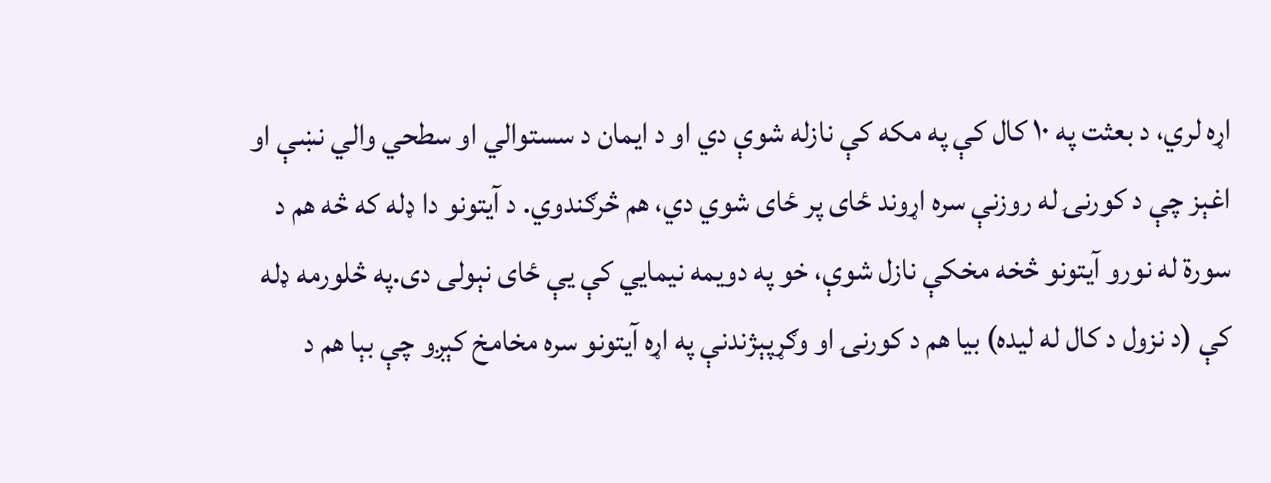اړه لري، د بعثت په ۱۰ کال کې په مکه کې نازله شوې دي او د ایمان د سستوالي او سطحي والي نښې او اغېز چې د کورنۍ له روزنې سره اړوند ځای پر ځای شوي دي، هم څرګندوي. د آیتونو دا ډله که څه هم د سورة له نورو آیتونو څخه مخکې نازل شوې، خو په دویمه نیمايي کې یې ځای نېولی دی.په څلورمه ډله کې (د نزول د کال له لیده) بیا هم د کورنۍ او وګړپېژندنې په اړه آیتونو سره مخامخ کېږو چې بېا هم د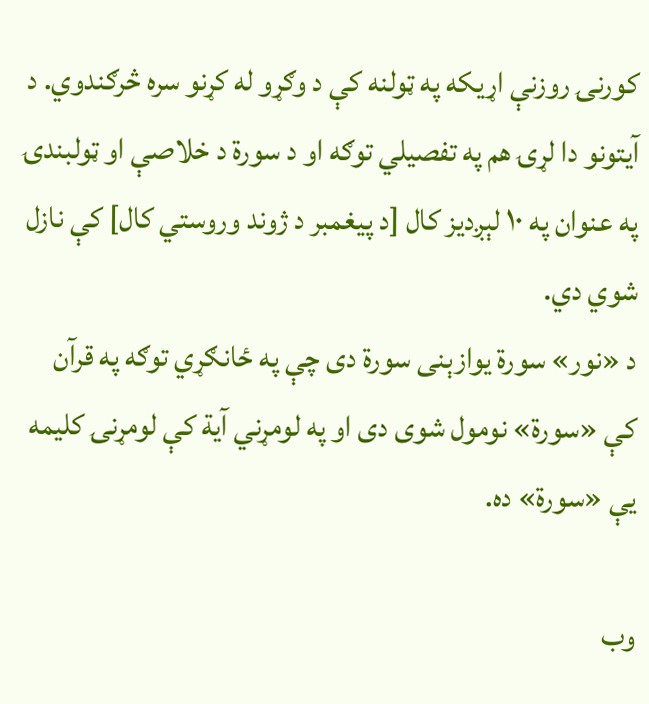کورنۍ روزنې اړیکه په ټولنه کې د وګړو له کړنو سره څرګندوي. د آیتونو دا لړۍ هم په تفصیلي توګه او د سورة د خلاصې او ټولبندۍ په عنوان په ۱۰ لېږدیز کال [د پیغمبر د ژوند وروستي کال] کې نازل شوي دي.
د «نور» سورة یوازېنی سورة دی چې په ځانګړي توګه په قرآن کې «سورة» نومول شوی دی او په لومړني آیة کې لومړنۍ کلیمه يې «سورة» ده.

وب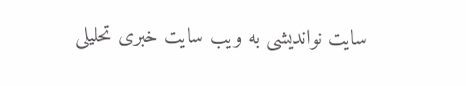سایت نواندیشی به ویب سایت خبری تحلیلی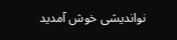نواندیشی خوش آمدید